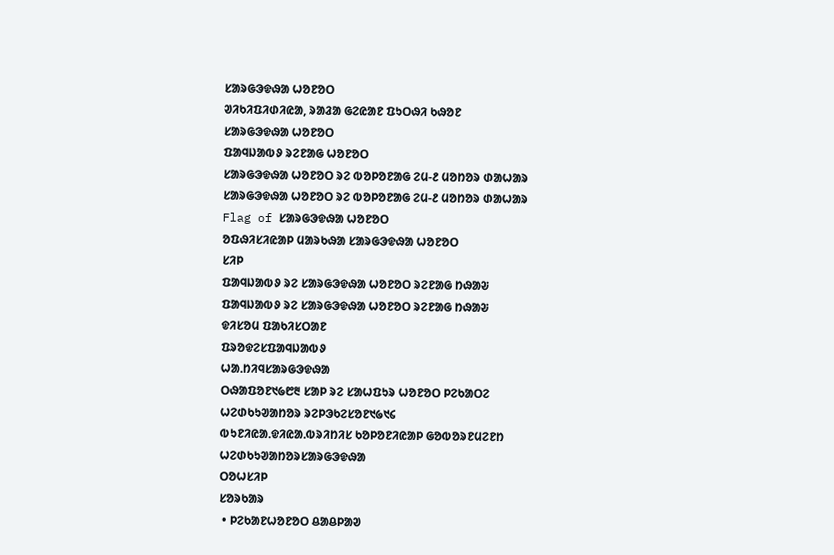ᱥᱟᱨᱜᱳᱫᱷᱟ ᱦᱚᱱᱚᱛ
ᱣᱤᱠᱤᱯᱤᱰᱤᱭᱟ, ᱨᱟᱲᱟ ᱜᱮᱭᱟᱱ ᱯᱩᱛᱷᱤ ᱠᱷᱚᱱ
ᱥᱟᱨᱜᱳᱫᱷᱟ ᱦᱚᱱᱚᱛ
ᱯᱟᱧᱡᱟᱵᱽ ᱨᱮᱱᱟᱜ ᱦᱚᱱᱚᱛ
ᱥᱟᱨᱜᱳᱫᱷᱟ ᱦᱚᱱᱚᱛ ᱨᱮ ᱵᱚᱞᱚᱱᱟᱜ ᱮᱢ-᱒ ᱢᱚᱴᱚᱨ ᱰᱟᱦᱟᱨ
ᱥᱟᱨᱜᱳᱫᱷᱟ ᱦᱚᱱᱚᱛ ᱨᱮ ᱵᱚᱞᱚᱱᱟᱜ ᱮᱢ-᱒ ᱢᱚᱴᱚᱨ ᱰᱟᱦᱟᱨ
Flag of ᱥᱟᱨᱜᱳᱫᱷᱟ ᱦᱚᱱᱚᱛ
ᱚᱯᱷᱤᱥᱤᱭᱟᱞ ᱢᱟᱨᱠᱷᱟ ᱥᱟᱨᱜᱳᱫᱷᱟ ᱦᱚᱱᱚᱛ
ᱥᱤᱞ
ᱯᱟᱧᱡᱟᱵᱽ ᱨᱮ ᱥᱟᱨᱜᱳᱫᱷᱟ ᱦᱚᱱᱚᱛ ᱨᱮᱱᱟᱜ ᱴᱷᱟᱶ
ᱯᱟᱧᱡᱟᱵᱽ ᱨᱮ ᱥᱟᱨᱜᱳᱫᱷᱟ ᱦᱚᱱᱚᱛ ᱨᱮᱱᱟᱜ ᱴᱷᱟᱶ
ᱫᱤᱥᱚᱢ ᱯᱟᱠᱤᱥᱛᱟᱱ
ᱯᱨᱚᱫᱮᱥᱯᱟᱧᱡᱟᱵᱽ
ᱦᱟᱹᱴᱤᱧᱥᱟᱨᱜᱳᱫᱷᱟ
ᱛᱷᱟᱯᱚᱱ᱑᱙᱘᱓ ᱥᱟᱞ ᱨᱮ ᱥᱟᱦᱯᱩᱨ ᱦᱚᱱᱚᱛ ᱞᱮᱠᱟᱛᱮ
ᱦᱮᱰᱠᱩᱣᱟᱴᱚᱨ ᱨᱮᱞᱳᱠᱮᱥᱚᱱ᱑᱙᱑᱔
ᱵᱩᱱᱤᱭᱟᱹᱫᱤᱭᱟᱹᱵᱨᱤᱴᱤᱥ ᱠᱚᱞᱚᱱᱤᱭᱟᱞ ᱜᱚᱵᱚᱨᱱᱢᱮᱱᱴ
ᱦᱮᱰᱠᱩᱣᱟᱴᱚᱨᱥᱟᱨᱜᱳᱫᱷᱟ
ᱛᱚᱦᱥᱤᱞ
ᱥᱚᱨᱠᱟᱨ
 • ᱞᱮᱠᱟᱱᱦᱚᱱᱚᱛ ᱪᱟᱪᱞᱟᱣ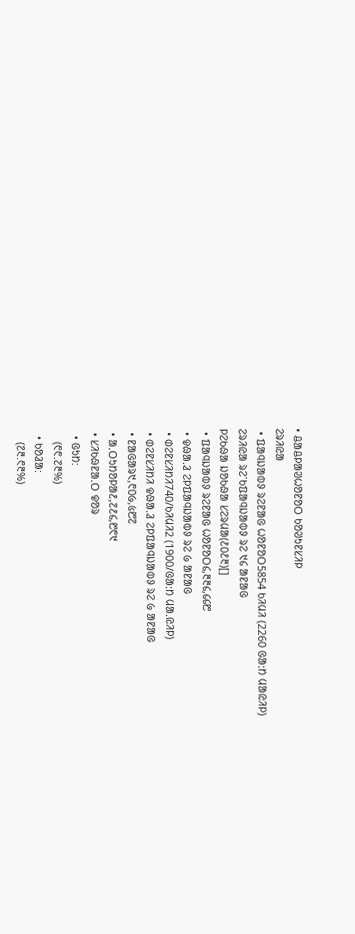• ᱪᱟᱪᱞᱟᱣᱦᱚᱱᱚᱛ ᱠᱚᱣᱩᱱᱥᱤᱞ
ᱮᱨᱤᱭᱟ
 • ᱯᱟᱧᱡᱟᱵᱽ ᱨᱮᱱᱟᱜ ᱦᱚᱱᱚᱛ5854 ᱠᱤᱢᱤ (2260 ᱜᱟᱺᱴ ᱢᱟᱭᱤᱞ)
ᱮᱨᱤᱭᱟ ᱨᱮᱸᱠᱯᱟᱧᱡᱟᱵᱽ ᱨᱮ ᱑᱔ ᱟᱱᱟᱜ
ᱞᱮᱠᱷᱟ ᱡᱚᱠᱷᱟ ᱥᱮᱨᱢᱟ(᱒᱐᱒᱓)[]
 • ᱯᱟᱧᱡᱟᱵᱽ ᱨᱮᱱᱟᱜ ᱦᱚᱱᱚᱛ᱔,᱓᱓᱔,᱔᱔᱘
 • ᱫᱷᱟᱹᱲ ᱮᱞᱯᱟᱧᱡᱟᱵᱽ ᱨᱮ ᱙ ᱟᱱᱟᱜ
 • ᱰᱮᱱᱥᱤᱴᱤ740/ᱠᱤᱢᱤ2 (1900/ᱜᱟᱺᱴ ᱢᱟᱹᱭᱤᱞ)
 • ᱰᱮᱱᱥᱤᱴᱤ ᱫᱷᱟᱹᱲ ᱮᱞᱯᱟᱧᱡᱟᱵᱽ ᱨᱮ ᱙ ᱟᱱᱟᱜ
 • ᱱᱟᱜᱟᱨ᱑,᱖᱐᱙,᱕᱘᱗
 • ᱟᱹᱛᱩᱴᱚᱞᱟ᱒,᱗᱒᱔,᱘᱖᱑
 • ᱥᱤᱠᱷᱱᱟᱹᱛ ᱫᱚᱨ
  • ᱜᱩᱴ:
    (᱖᱖.᱗᱓%)
  • ᱠᱚᱲᱟ:
    (᱗᱓.᱖᱓%)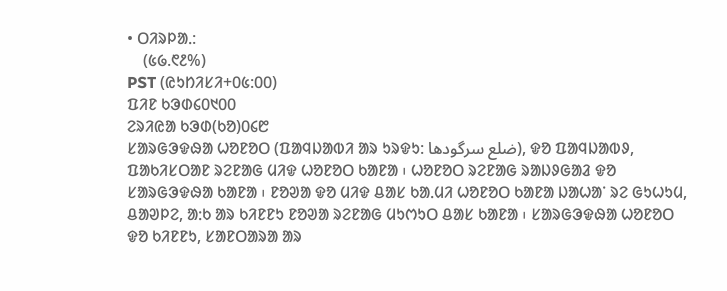• ᱛᱤᱨᱞᱟᱹ:
    (᱕᱙.᱖᱒%)
PST (ᱭᱩᱴᱤᱥᱤ+᱐᱕:᱐᱐)
ᱯᱤᱱ ᱠᱳᱰ᱔᱐᱑᱐᱐
ᱮᱨᱤᱭᱟ ᱠᱳᱰ(ᱠᱚ)᱐᱔᱘
ᱥᱟᱨᱜᱳᱫᱷᱟ ᱦᱚᱱᱚᱛ (ᱯᱟᱧᱡᱟᱵᱤ ᱟᱨ ᱩᱨᱫᱩ: ضلع سرگودھا), ᱫᱚ ᱯᱟᱧᱡᱟᱵᱽ, ᱯᱟᱠᱤᱥᱛᱟᱱ ᱨᱮᱱᱟᱜ ᱢᱤᱫ ᱦᱚᱱᱚᱛ ᱠᱟᱱᱟ ᱾ ᱦᱚᱱᱚᱛ ᱨᱮᱱᱟᱜ ᱨᱟᱡᱽᱜᱟᱲ ᱫᱚ ᱥᱟᱨᱜᱳᱫᱷᱟ ᱠᱟᱱᱟ ᱾ ᱱᱚᱣᱟ ᱫᱚ ᱢᱤᱫ ᱪᱟᱥ ᱠᱟᱹᱢᱤ ᱦᱚᱱᱚᱛ ᱠᱟᱱᱟ ᱡᱟᱦᱟᱸ ᱨᱮ ᱜᱩᱦᱩᱢ, ᱪᱟᱣᱞᱮ, ᱟᱺᱠ ᱟᱨ ᱠᱤᱱᱱᱩ ᱱᱚᱣᱟ ᱨᱮᱱᱟᱜ ᱢᱩᱬᱩᱛ ᱪᱟᱥ ᱠᱟᱱᱟ ᱾ ᱥᱟᱨᱜᱳᱫᱷᱟ ᱦᱚᱱᱚᱛ ᱫᱚ ᱠᱤᱱᱱᱩ, ᱥᱟᱱᱛᱟᱨᱟ ᱟᱨ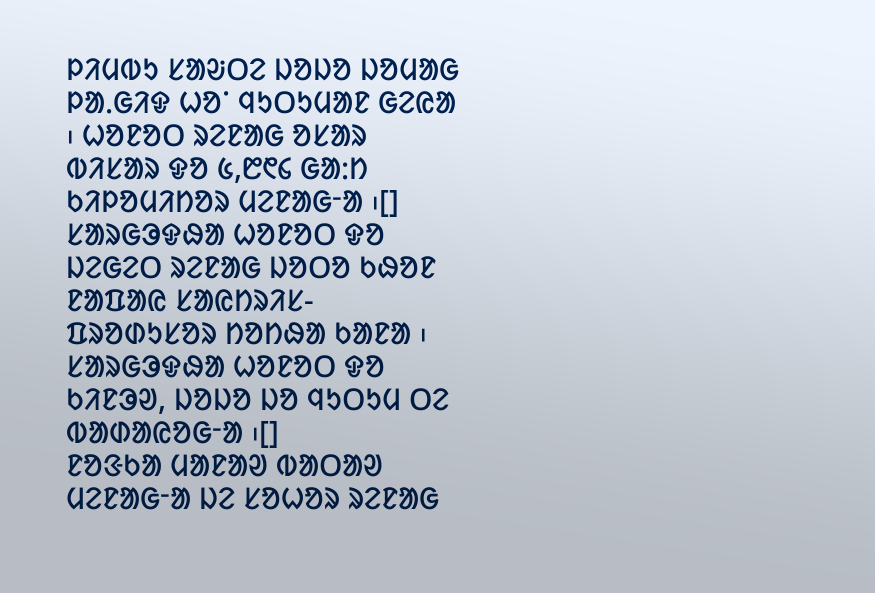ᱞᱤᱢᱵᱩ ᱥᱟᱶᱛᱮ ᱡᱚᱡᱚ ᱡᱚᱢᱟᱜ ᱞᱟᱹᱜᱤᱫ ᱦᱚᱸ ᱧᱩᱛᱩᱢᱟᱱ ᱜᱮᱭᱟ ᱾ ᱦᱚᱱᱚᱛ ᱨᱮᱱᱟᱜ ᱚᱥᱟᱨ ᱵᱤᱥᱟᱨ ᱫᱚ ᱕,᱘᱖᱔ ᱜᱟᱺᱴ ᱠᱤᱞᱚᱢᱤᱴᱚᱨ ᱢᱮᱱᱟᱜᱼᱟ ᱾[]
ᱥᱟᱨᱜᱳᱫᱷᱟ ᱦᱚᱱᱚᱛ ᱫᱚ ᱡᱮᱜᱮᱛ ᱨᱮᱱᱟᱜ ᱡᱚᱛᱚ ᱠᱷᱚᱱ ᱱᱟᱯᱟᱭ ᱥᱟᱭᱴᱨᱤᱥ-ᱯᱨᱚᱰᱩᱥᱚᱨ ᱴᱚᱴᱷᱟ ᱠᱟᱱᱟ ᱾ ᱥᱟᱨᱜᱳᱫᱷᱟ ᱦᱚᱱᱚᱛ ᱫᱚ ᱠᱤᱱᱳᱣ, ᱡᱚᱡᱚ ᱡᱚ ᱧᱩᱛᱩᱢ ᱛᱮ ᱵᱟᱰᱟᱭᱚᱜᱼᱟ ᱾[]
ᱱᱚᱝᱠᱟ ᱢᱟᱱᱟᱣ ᱵᱟᱛᱟᱣ ᱢᱮᱱᱟᱜᱼᱟ ᱡᱮ ᱥᱚᱦᱚᱨ ᱨᱮᱱᱟᱜ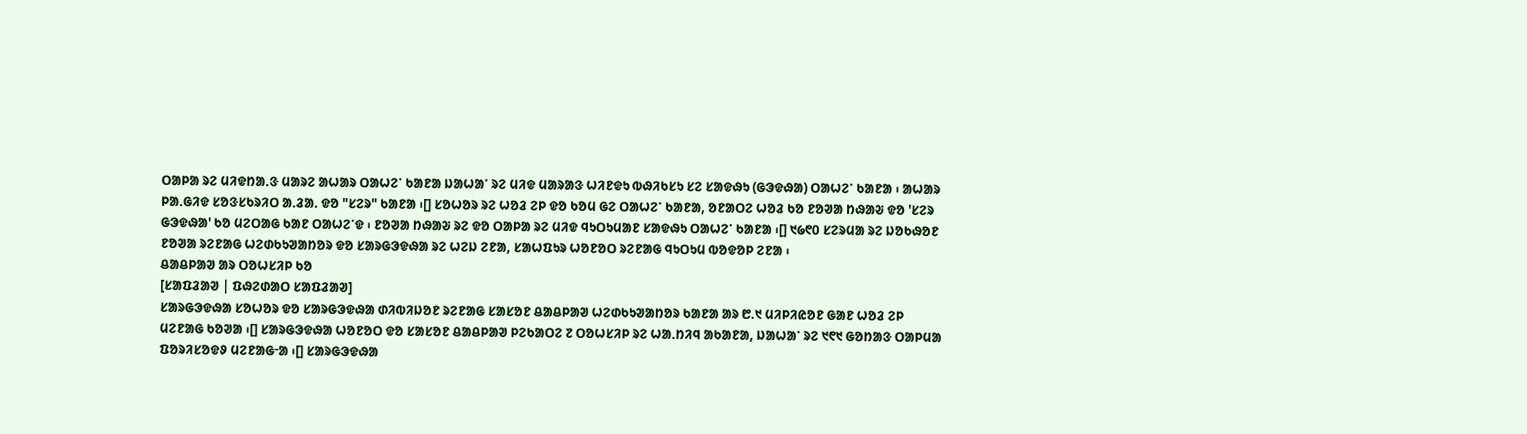ᱛᱟᱞᱟ ᱨᱮ ᱢᱤᱫᱴᱟᱹᱝ ᱢᱟᱨᱮ ᱟᱦᱟᱨ ᱛᱟᱦᱮᱸ ᱠᱟᱱᱟ ᱡᱟᱦᱟᱸ ᱨᱮ ᱢᱤᱫ ᱢᱟᱨᱟᱝ ᱦᱤᱱᱫᱩ ᱵᱷᱤᱠᱥᱩ ᱥᱮ ᱥᱟᱫᱷᱩ (ᱜᱳᱫᱷᱟ) ᱛᱟᱦᱮᱸ ᱠᱟᱱᱟ ᱾ ᱟᱦᱟᱨ ᱞᱟᱹᱜᱤᱫ ᱥᱚᱝᱥᱠᱨᱤᱛ ᱟᱹᱲᱟᱹ ᱫᱚ "ᱥᱮᱨ" ᱠᱟᱱᱟ ᱾[] ᱥᱚᱦᱚᱨ ᱨᱮ ᱦᱚᱲ ᱮᱞ ᱫᱚ ᱠᱚᱢ ᱜᱮ ᱛᱟᱦᱮᱸ ᱠᱟᱱᱟ, ᱚᱱᱟᱛᱮ ᱦᱚᱲ ᱠᱚ ᱱᱚᱣᱟ ᱴᱷᱟᱶ ᱫᱚ 'ᱥᱮᱨ ᱜᱳᱫᱷᱟ' ᱠᱚ ᱢᱮᱛᱟᱜ ᱠᱟᱱ ᱛᱟᱦᱮᱸᱫ ᱾ ᱱᱚᱣᱟ ᱴᱷᱟᱶ ᱨᱮ ᱫᱚ ᱛᱟᱞᱟ ᱨᱮ ᱢᱤᱫ ᱧᱩᱛᱩᱢᱟᱱ ᱥᱟᱫᱷᱩ ᱛᱟᱦᱮᱸ ᱠᱟᱱᱟ ᱾[] ᱑᱙᱖᱐ ᱥᱮᱨᱢᱟ ᱨᱮ ᱡᱚᱠᱷᱚᱱ ᱱᱚᱣᱟ ᱨᱮᱱᱟᱜ ᱦᱮᱰᱠᱩᱣᱟᱴᱚᱨ ᱫᱚ ᱥᱟᱨᱜᱳᱫᱷᱟ ᱨᱮ ᱦᱮᱡ ᱮᱱᱟ, ᱥᱟᱦᱯᱩᱨ ᱦᱚᱱᱚᱛ ᱨᱮᱱᱟᱜ ᱧᱩᱛᱩᱢ ᱵᱚᱫᱚᱞ ᱮᱱᱟ ᱾
ᱪᱟᱪᱞᱟᱣ ᱟᱨ ᱛᱚᱦᱥᱤᱞ ᱠᱚ
[ᱥᱟᱯᱲᱟᱣ | ᱯᱷᱮᱰᱟᱛ ᱥᱟᱯᱲᱟᱣ]
ᱥᱟᱨᱜᱳᱫᱷᱟ ᱥᱚᱦᱚᱨ ᱫᱚ ᱥᱟᱨᱜᱳᱫᱷᱟ ᱰᱤᱵᱤᱡᱚᱱ ᱨᱮᱱᱟᱜ ᱥᱟᱥᱚᱱ ᱪᱟᱪᱞᱟᱣ ᱦᱮᱰᱠᱩᱣᱟᱴᱚᱨ ᱠᱟᱱᱟ ᱟᱨ ᱘.᱑ ᱢᱤᱞᱤᱭᱚᱱ ᱜᱟᱱ ᱦᱚᱲ ᱮᱞ ᱢᱮᱱᱟᱜ ᱠᱚᱣᱟ ᱾[] ᱥᱟᱨᱜᱳᱫᱷᱟ ᱦᱚᱱᱚᱛ ᱫᱚ ᱥᱟᱥᱚᱱ ᱪᱟᱪᱞᱟᱣ ᱞᱮᱠᱟᱛᱮ ᱗ ᱛᱚᱦᱥᱤᱞ ᱨᱮ ᱦᱟᱹᱴᱤᱧ ᱟᱠᱟᱱᱟ, ᱡᱟᱦᱟᱸ ᱨᱮ ᱑᱖᱑ ᱜᱚᱴᱟᱝ ᱛᱟᱞᱢᱟ ᱯᱚᱨᱤᱥᱚᱫᱽ ᱢᱮᱱᱟᱜᱼᱟ ᱾[] ᱥᱟᱨᱜᱳᱫᱷᱟ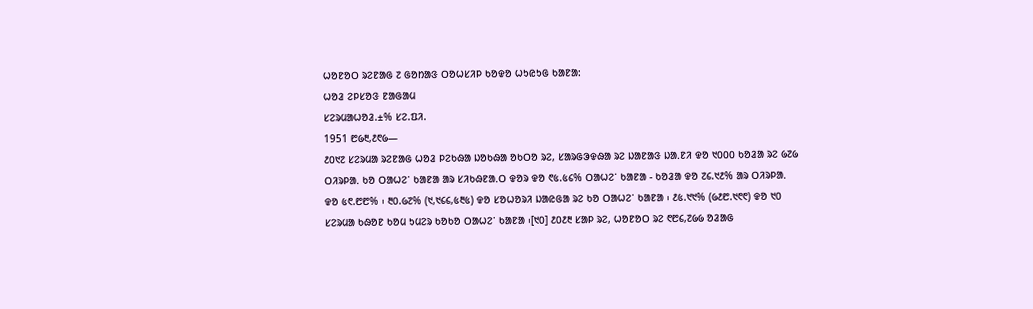ᱦᱚᱱᱚᱛ ᱨᱮᱱᱟᱜ ᱗ ᱜᱚᱴᱟᱝ ᱛᱚᱦᱥᱤᱞ ᱠᱚᱫᱚ ᱦᱩᱭᱩᱜ ᱠᱟᱱᱟ:
ᱦᱚᱲ ᱮᱞᱥᱚᱝ ᱱᱟᱜᱟᱢ
ᱥᱮᱨᱢᱟᱦᱚᱲ.±% ᱥᱮ.ᱯᱤ.
1951 ᱘᱙᱓,᱒᱖᱙—
᱒᱐᱑᱗ ᱥᱮᱨᱢᱟ ᱨᱮᱱᱟᱜ ᱦᱚᱲ ᱞᱮᱠᱷᱟ ᱡᱚᱠᱷᱟ ᱚᱠᱛᱚ ᱨᱮ, ᱥᱟᱨᱜᱳᱫᱷᱟ ᱨᱮ ᱡᱟᱱᱟᱝ ᱡᱟᱹᱱᱤ ᱫᱚ ᱑᱐᱐᱐ ᱠᱚᱲᱟ ᱨᱮ ᱙᱗᱙ ᱛᱤᱨᱞᱟᱹ ᱠᱚ ᱛᱟᱦᱮᱸ ᱠᱟᱱᱟ ᱟᱨ ᱥᱤᱠᱷᱱᱟᱹᱛ ᱫᱚᱨ ᱫᱚ ᱖᱕.᱕᱔% ᱛᱟᱦᱮᱸ ᱠᱟᱱᱟ - ᱠᱚᱲᱟ ᱫᱚ ᱗᱔.᱑᱒% ᱟᱨ ᱛᱤᱨᱞᱟᱹ ᱫᱚ ᱕᱖.᱘᱘% ᱾ ᱓᱐.᱙᱗% (᱑,᱑᱔᱔,᱕᱓᱕) ᱫᱚ ᱥᱚᱦᱚᱨᱤ ᱡᱟᱭᱜᱟ ᱨᱮ ᱠᱚ ᱛᱟᱦᱮᱸ ᱠᱟᱱᱟ ᱾ ᱒᱕.᱑᱑% (᱙᱒᱘.᱑᱖᱖) ᱫᱚ ᱑᱐ ᱥᱮᱨᱢᱟ ᱠᱷᱚᱱ ᱠᱚᱢ ᱩᱢᱮᱨ ᱠᱚᱠᱚ ᱛᱟᱦᱮᱸ ᱠᱟᱱᱟ ᱾[᱑᱐] ᱒᱐᱒᱓ ᱥᱟᱞ ᱨᱮ, ᱦᱚᱱᱚᱛ ᱨᱮ ᱖᱘᱔,᱗᱙᱙ ᱚᱲᱟᱜ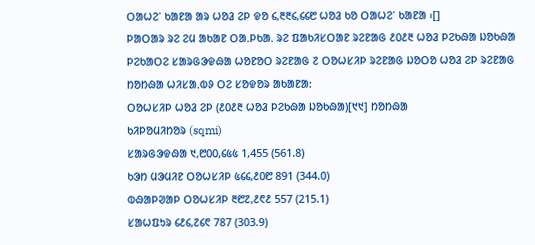ᱛᱟᱦᱮᱸ ᱠᱟᱱᱟ ᱟᱨ ᱦᱚᱲ ᱮᱞ ᱫᱚ ᱔,᱓᱓᱔,᱔᱔᱘ ᱦᱚᱲ ᱠᱚ ᱛᱟᱦᱮᱸ ᱠᱟᱱᱟ ᱾[]
ᱞᱟᱛᱟᱨ ᱨᱮ ᱮᱢ ᱟᱠᱟᱱ ᱛᱟᱹᱞᱠᱟᱹ ᱨᱮ ᱯᱟᱠᱤᱥᱛᱟᱱ ᱨᱮᱱᱟᱜ ᱒᱐᱒᱓ ᱦᱚᱲ ᱞᱮᱠᱷᱟ ᱡᱚᱠᱷᱟ ᱞᱮᱠᱟᱛᱮ ᱥᱟᱨᱜᱳᱫᱷᱟ ᱦᱚᱱᱚᱛ ᱨᱮᱱᱟᱜ ᱗ ᱛᱚᱦᱥᱤᱞ ᱨᱮᱱᱟᱜ ᱡᱚᱛᱚ ᱦᱚᱲ ᱮᱞ ᱨᱮᱱᱟᱜ ᱴᱚᱴᱷᱟ ᱦᱤᱥᱟᱹᱵᱽ ᱛᱮ ᱥᱚᱫᱚᱨ ᱟᱠᱟᱱᱟ:
ᱛᱚᱦᱥᱤᱞ ᱦᱚᱲ ᱮᱞ (᱒᱐᱒᱓ ᱦᱚᱲ ᱞᱮᱠᱷᱟ ᱡᱚᱠᱷᱟ)[᱑᱑] ᱴᱚᱴᱷᱟ
ᱠᱤᱞᱚᱢᱤᱴᱚᱨ (sqmi)
ᱥᱟᱨᱜᱳᱫᱷᱟ ᱑,᱘᱐᱐,᱔᱕᱕ 1,455 (561.8)
ᱠᱳᱴ ᱢᱳᱢᱤᱱ ᱛᱚᱦᱥᱤᱞ ᱕᱔᱔,᱒᱐᱘ 891 (344.0)
ᱵᱷᱟᱞᱣᱟᱞ ᱛᱚᱦᱥᱤᱞ ᱓᱘᱗,᱒᱖᱒ 557 (215.1)
ᱥᱟᱦᱯᱩᱨ ᱔᱒᱔,᱗᱔᱖ 787 (303.9)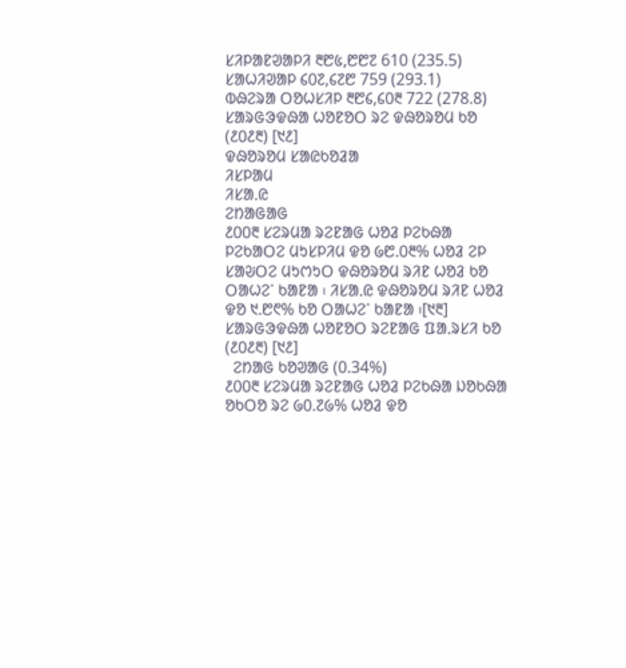ᱥᱤᱞᱟᱱᱣᱟᱞᱤ ᱓᱘᱕,᱘᱘᱗ 610 (235.5)
ᱥᱟᱦᱤᱣᱟᱞ ᱔᱐᱗,᱔᱗᱘ 759 (293.1)
ᱵᱷᱮᱨᱟ ᱛᱚᱦᱥᱤᱞ ᱓᱘᱔,᱔᱐᱓ 722 (278.8)
ᱥᱟᱨᱜᱳᱫᱷᱟ ᱦᱚᱱᱚᱛ ᱨᱮ ᱫᱷᱚᱨᱚᱢ ᱠᱚ (᱒᱐᱒᱓) [᱑᱒]
ᱫᱷᱚᱨᱚᱢ ᱥᱟᱭᱠᱚᱲᱟ
ᱤᱥᱞᱟᱢ
ᱤᱥᱟᱹᱭ
ᱮᱴᱟᱜᱟᱜ
᱒᱐᱐᱓ ᱥᱮᱨᱢᱟ ᱨᱮᱱᱟᱜ ᱦᱚᱲ ᱞᱮᱠᱷᱟ ᱞᱮᱠᱟᱛᱮ ᱢᱩᱥᱞᱤᱢ ᱫᱚ ᱙᱘.᱐᱓% ᱦᱚᱲ ᱮᱞ ᱥᱟᱶᱛᱮ ᱢᱩᱬᱩᱛ ᱫᱷᱚᱨᱚᱢ ᱨᱤᱱ ᱦᱚᱲ ᱠᱚ ᱛᱟᱦᱮᱸ ᱠᱟᱱᱟ ᱾ ᱤᱥᱟᱹᱭ ᱫᱷᱚᱨᱚᱢ ᱨᱤᱱ ᱦᱚᱲ ᱫᱚ ᱑.᱘᱖% ᱠᱚ ᱛᱟᱦᱮᱸ ᱠᱟᱱᱟ ᱾[᱑᱓]
ᱥᱟᱨᱜᱳᱫᱷᱟ ᱦᱚᱱᱚᱛ ᱨᱮᱱᱟᱜ ᱯᱟᱹᱨᱥᱤ ᱠᱚ (᱒᱐᱒᱓) [᱑᱒]
  ᱮᱴᱟᱜ ᱠᱚᱣᱟᱜ (0.34%)
᱒᱐᱐᱓ ᱥᱮᱨᱢᱟ ᱨᱮᱱᱟᱜ ᱦᱚᱲ ᱞᱮᱠᱷᱟ ᱡᱚᱠᱷᱟ ᱚᱠᱛᱚ ᱨᱮ ᱙᱐.᱗᱙% ᱦᱚᱲ ᱫᱚ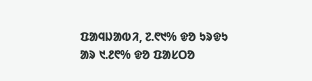ᱯᱟᱧᱡᱟᱵᱤ, ᱗.᱖᱑% ᱫᱚ ᱩᱨᱫᱩ ᱟᱨ ᱑.᱒᱖% ᱫᱚ ᱯᱟᱥᱛᱚ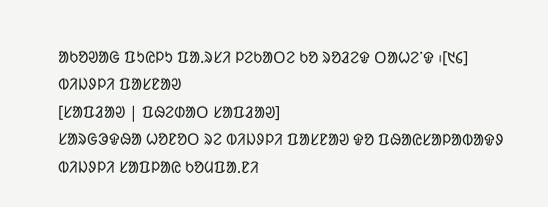ᱟᱠᱚᱣᱟᱜ ᱯᱩᱭᱞᱩ ᱯᱟᱹᱨᱥᱤ ᱞᱮᱠᱟᱛᱮ ᱠᱚ ᱨᱚᱲᱮᱫ ᱛᱟᱦᱮᱸᱫ ᱾[᱑᱔]
ᱵᱤᱡᱽᱞᱤ ᱯᱟᱥᱱᱟᱣ
[ᱥᱟᱯᱲᱟᱣ | ᱯᱷᱮᱰᱟᱛ ᱥᱟᱯᱲᱟᱣ]
ᱥᱟᱨᱜᱳᱫᱷᱟ ᱦᱚᱱᱚᱛ ᱨᱮ ᱵᱤᱡᱽᱞᱤ ᱯᱟᱥᱱᱟᱣ ᱫᱚ ᱯᱷᱟᱭᱥᱟᱞᱟᱵᱟᱫᱽ ᱵᱤᱡᱽᱞᱤ ᱥᱟᱯᱞᱟᱭ ᱠᱚᱢᱯᱟᱹᱱᱤ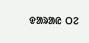ᱫᱟᱨᱟᱭ ᱛᱮ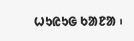ᱦᱩᱭᱩᱜ ᱠᱟᱱᱟ ᱾